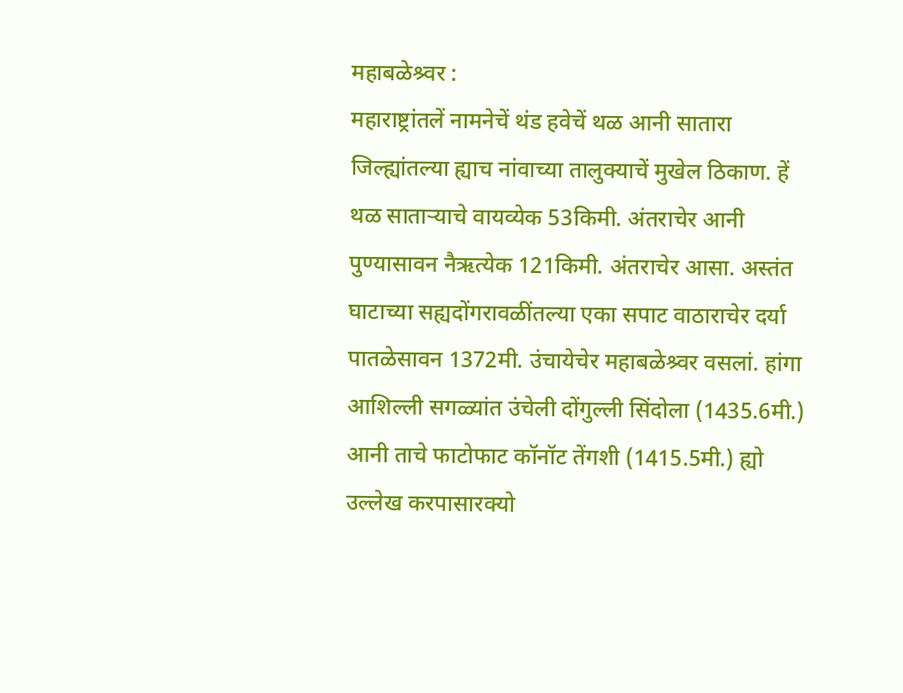महाबळेश्र्वर :
महाराष्ट्रांतलें नामनेचें थंड हवेचें थळ आनी सातारा जिल्ह्यांतल्या ह्याच नांवाच्या तालुक्याचें मुखेल ठिकाण. हें थळ साताऱ्याचे वायव्येक 53किमी. अंतराचेर आनी पुण्यासावन नैऋत्येक 121किमी. अंतराचेर आसा. अस्तंत घाटाच्या सह्यदोंगरावळींतल्या एका सपाट वाठाराचेर दर्या पातळेसावन 1372मी. उंचायेचेर महाबळेश्र्वर वसलां. हांगा आशिल्ली सगळ्यांत उंचेली दोंगुल्ली सिंदोला (1435.6मी.) आनी ताचे फाटोफाट कॉनॉट तेंगशी (1415.5मी.) ह्यो उल्लेख करपासारक्यो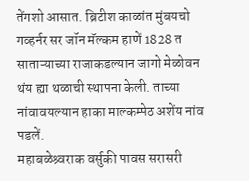तेंगशो आसात. ब्रिटीश काळांत मुंबयचो गव्हर्नर सर जॉन मॅल्कम हाणें 1828 त साताऱ्याच्या राजाकडल्यान जागो मेळोवन थंय ह्या थळाची स्थापना केली. ताच्या नांवावयल्यान हाका माल्कम्पेठ अशेंय नांव पडलें.
महाबळेश्र्वराक वर्सुकी पावस सरासरी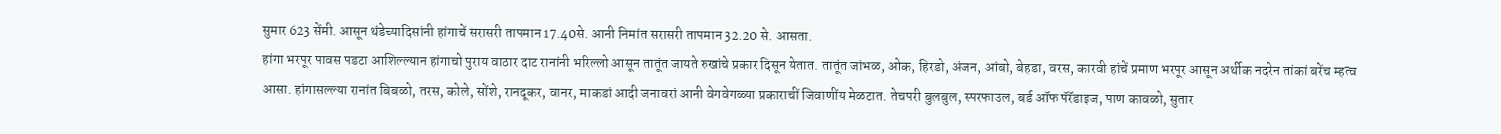सुमार 623 सेंमी. आसून थंडेच्यादिसांनी हांगाचें सरासरी तापमान 17.40से. आनी निमांत सरासरी तापमान 32.20 से. आसता.
हांगा भरपूर पावस पडटा आशिल्ल्यान हांगाचो पुराय वाठार दाट रानांनी भरिल्लो आसून तातूंत जायते रुखांचे प्रकार दिसून येतात. तातूंत जांभळ, ओक, हिरडो, अंजन, आंबो, बेहडा, वरस, कारवी हांचें प्रमाण भरपूर आसून अर्थीक नदरेन तांकां बरेंच म्हत्व आसा. हांगासल्ल्या रानांत बिबळो, तरस, कोले, सोंशे, रानदूकर, वानर, माकडां आदी जनावरां आनी वेगवेगळ्या प्रकाराचीं जिवाणींय मेळटात. तेचपरी बुलबुल, स्परफाउल, बर्ड ऑफ पॅरॅडाइज, पाण कावळो, सुतार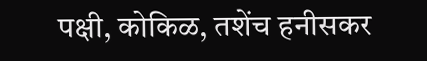पक्षी, कोकिळ, तशेंच हनीसकर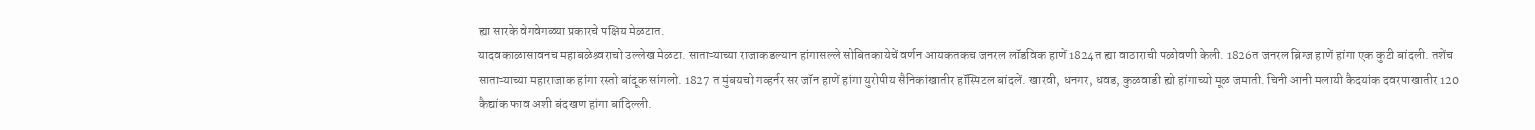ह्या सारके वेगवेगळ्या प्रकारचे पक्षिय मेळटात.
यादवकाळासावनच महाबळेश्र्वराचो उल्लेख मेळटा. साताऱ्याच्या राजाकडल्यान हांगासल्ले सोबितकायेचें वर्णन आयकतकच जनरल लॉडविक हाणें 1824त ह्या वाठाराची पळोवणी केली. 1826त जनरल ब्रिग्ज हाणें हांगा एक कुटी बांदली. तशेंच साताऱ्याच्या महाराजाक हांगा रस्तो बांदूक सांगलो. 1827 त मुंबयचो गव्हर्नर सर जॉन हाणें हांगा युरोपीय सैनिकांखातीर हॉस्पिटल बांदलें. खारवी, धनगर, धवड, कुळवाडी ह्यो हांगाच्यो मूळ जमाती. चिनी आनी मलायी कैदयांक दवरपाखातीर 120 कैद्यांक फाव अशी बंदखण हांगा बांदिल्ली.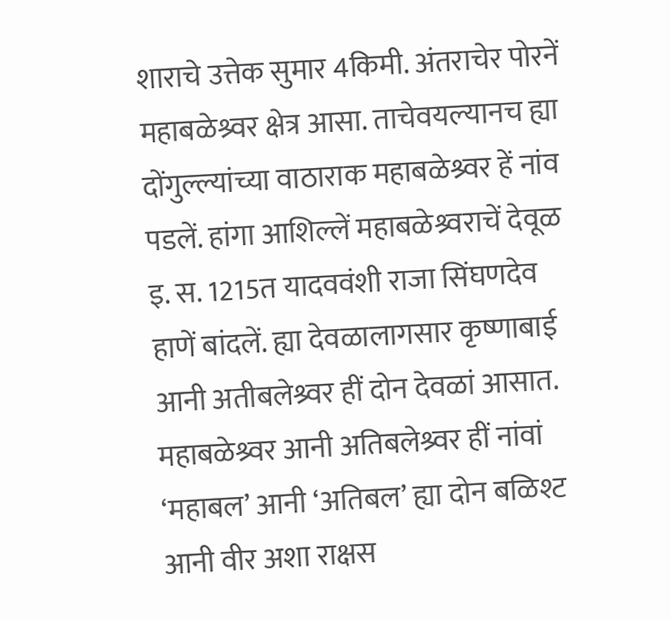शाराचे उत्तेक सुमार 4किमी. अंतराचेर पोरनें महाबळेश्र्वर क्षेत्र आसा. ताचेवयल्यानच ह्या दोंगुल्ल्यांच्या वाठाराक महाबळेश्र्वर हें नांव पडलें. हांगा आशिल्लें महाबळेश्र्वराचें देवूळ इ. स. 1215त यादववंशी राजा सिंघणदेव हाणें बांदलें. ह्या देवळालागसार कृष्णाबाई आनी अतीबलेश्र्वर हीं दोन देवळां आसात. महाबळेश्र्वर आनी अतिबलेश्र्वर हीं नांवां ‘महाबल’ आनी ‘अतिबल’ ह्या दोन बळिश्ट आनी वीर अशा राक्षस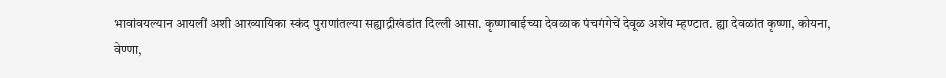भावांवयल्यान आयलीं अशी आख्यायिका स्कंद पुराणांतल्या सह्याद्रीखंडांत दिल्ली आसा. कृष्णाबाईच्या देवळाक पंचगंगेचें देवूळ अशेंय म्हण्टात. ह्या देवळांत कृष्णा, कोयना, वेण्णा,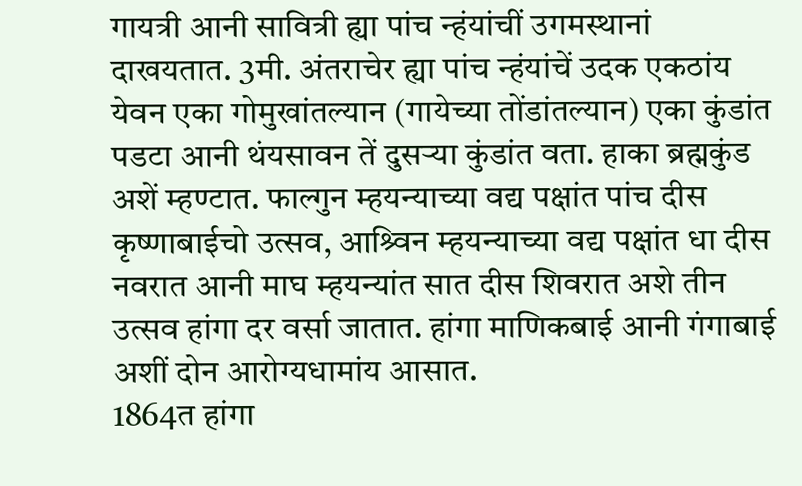गायत्री आनी सावित्री ह्या पांच न्हंयांचीं उगमस्थानां दाखयतात. 3मी. अंतराचेर ह्या पांच न्हंयांचें उदक एकठांय येवन एका गोमुखांतल्यान (गायेच्या तोंडांतल्यान) एका कुंडांत पडटा आनी थंयसावन तें दुसऱ्या कुंडांत वता. हाका ब्रह्मकुंड अशें म्हण्टात. फाल्गुन म्हयन्याच्या वद्य पक्षांत पांच दीस कृष्णाबाईचो उत्सव, आश्र्विन म्हयन्याच्या वद्य पक्षांत धा दीस नवरात आनी माघ म्हयन्यांत सात दीस शिवरात अशे तीन उत्सव हांगा दर वर्सा जातात. हांगा माणिकबाई आनी गंगाबाई अशीं दोन आरोग्यधामांय आसात.
1864त हांगा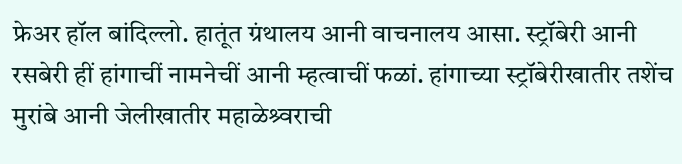फ्रेअर हॉल बांदिल्लो. हातूंत ग्रंथालय आनी वाचनालय आसा. स्ट्रॉबेरी आनी रसबेरी हीं हांगाचीं नामनेचीं आनी म्हत्वाचीं फळां. हांगाच्या स्ट्रॉबेरीखातीर तशेंच मुरांबे आनी जेलीखातीर महाळेश्र्वराची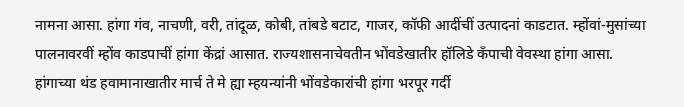नामना आसा. हांगा गंव, नाचणी, वरी, तांदूळ, कोबी, तांबडे बटाट, गाजर, कॉफी आदींचीं उत्पादनां काडटात. म्होंवां-मुसांच्या पालनावरवीं म्होंव काडपाचीं हांगा केंद्रां आसात. राज्यशासनाचेवतीन भोंवडेखातीर हॉलिडे कँपाची वेवस्था हांगा आसा.
हांगाच्या थंड हवामानाखातीर मार्च ते मे ह्या म्हयन्यांनी भोंवडेकारांची हांगा भरपूर गर्दी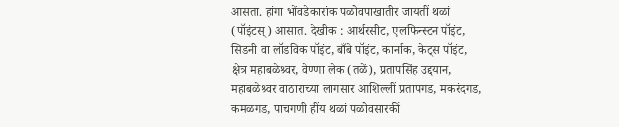आसता. हांगा भोंवडेकारांक पळोवपाखातीर जायतीं थळां (पॉइंटस्) आसात. देखीक : आर्थरसीट, एलफिन्स्टन पॉइंट, सिडनी वा लॉडविक पॉइंट, बाँबे पॉइंट, कार्नाक, केट्स पॉइंट, क्षेत्र महाबळेश्र्वर, वेण्णा लेक (तळें), प्रतापसिंह उद्दयान, महाबळेश्र्वर वाठाराच्या लागसार आशिल्लीं प्रतापगड, मकरंदगड, कमळगड, पाचगणी हींय थळां पळोवसारकीं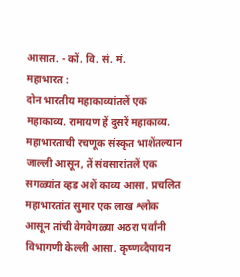आसात. - कों. वि. सं. मं.
महाभारत :
दोन भारतीय महाकाव्यांतलें एक महाकाव्य. रामायण हें दुसरें महाकाव्य. महाभारताची रचणूक संस्कृत भाशेंतल्यान जाल्ली आसून, तें संवसारांतलें एक सगळ्यांत व्हड अशें काव्य आसा. प्रचलित महाभारतांत सुमार एक लाख श्लोक आसून तांची वेगवेगळ्या अठरा पर्वांनी विभागणी केल्ली आसा. कृष्णव्दैपायन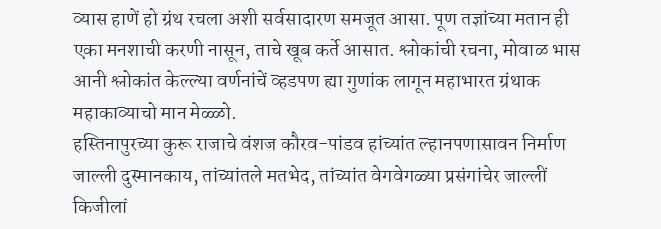व्यास हाणें हो ग्रंथ रचला अशी सर्वसादारण समजूत आसा. पूण तज्ञांच्या मतान ही एका मनशाची करणी नासून, ताचे खूब कर्ते आसात. श्लोकांची रचना, मोवाळ भास आनी श्लोकांत केल्ल्या वर्णनांचें व्हडपण ह्या गुणांक लागून महाभारत ग्रंथाक महाकाव्याचो मान मेळ्ळो.
हस्तिनापुरच्या कुरू राजाचे वंशज कौरव-पांडव हांच्यांत ल्हानपणासावन निर्माण जाल्ली दुस्मानकाय, तांच्यांतले मतभेद, तांच्यांत वेगवेगळ्या प्रसंगांचेर जाल्लीं किजीलां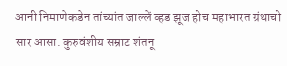आनी निमाणेकडेन तांच्यांत जाल्लें व्हड झूज होच महाभारत ग्रंथाचो सार आसा. कुरुवंशीय सम्राट शंतनू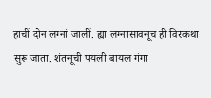हाचीं दोन लग्नां जालीं. ह्या लग्नासावनूच ही विरकथा सुरू जाता. शंतनूची पयली बायल गंगा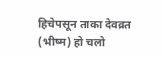हिचेपसून ताका देवव्रत (भीष्म) हो चलो